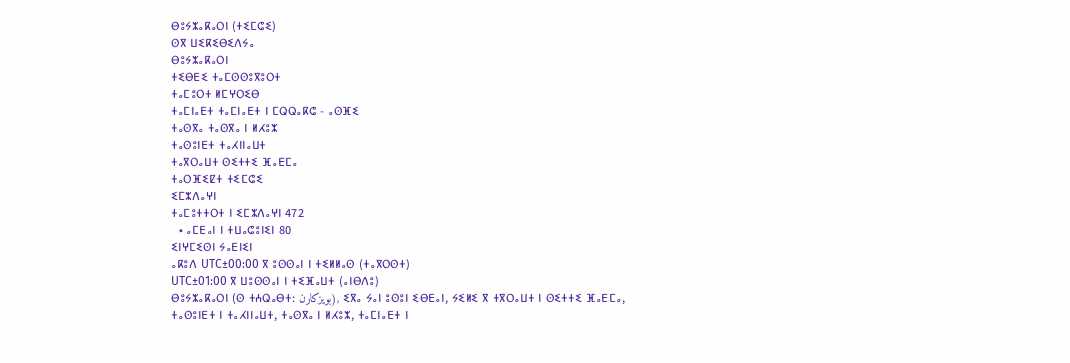ⴱⵓⵢⵣⴰⴽⴰⵔⵏ (ⵜⵉⵎⵛⵉ)
ⵙⴳ ⵡⵉⴽⵉⴱⵉⴷⵢⴰ
ⴱⵓⵢⵣⴰⴽⴰⵔⵏ
ⵜⵉⴱⴹⵉ ⵜⴰⵎⵙⵙⵓⴳⵓⵔⵜ
ⵜⴰⵎⵓⵔⵜ ⵍⵎⵖⵔⵉⴱ
ⵜⴰⵎⵏⴰⴹⵜ ⵜⴰⵎⵏⴰⴹⵜ ⵏ ⵎⵕⵕⴰⴽⵛ - ⴰⵙⴼⵉ
ⵜⴰⵙⴳⴰ ⵜⴰⵙⴳⴰ ⵏ ⵍⵃⵓⵣ
ⵜⴰⵙⵓⵏⴹⵜ ⵜⴰⵃⵏⵏⴰⵡⵜ
ⵜⴰⴳⵔⴰⵡⵜ ⵙⵉⵜⵜⵉ ⴼⴰⴹⵎⴰ
ⵜⴰⵔⴼⵉⵇⵜ ⵜⵉⵎⵛⵉ
ⵉⵎⵣⴷⴰⵖⵏ
ⵜⴰⵎⵓⵜⵜⵔⵜ ⵏ ⵉⵎⵣⴷⴰⵖⵏ 472
  • ⴰⵎⴹⴰⵏ ⵏ ⵜⵡⴰⵛⵓⵏⵉⵏ 80
ⵉⵏⵖⵎⵉⵙⵏ ⵢⴰⴹⵏⵉⵏ
ⴰⴽⵓⴷ UTC±00:00 ⴳ ⵓⵙⵙⴰⵏ ⵏ ⵜⵉⵍⵍⴰⵙ (ⵜⴰⴳⵔⵙⵜ)
UTC±01:00 ⴳ ⵡⵓⵙⵙⴰⵏ ⵏ ⵜⵉⴼⴰⵡⵜ (ⴰⵏⴱⴷⵓ)
ⴱⵓⵢⵣⴰⴽⴰⵔⵏ (ⵙ ⵜⵄⵕⴰⴱⵜ: بويزكارن), ⵉⴳⴰ ⵢⴰⵏ ⵓⵙⵓⵏ ⵉⴱⴹⴰⵏ, ⵢⵉⵍⵉ ⴳ ⵜⴳⵔⴰⵡⵜ ⵏ ⵙⵉⵜⵜⵉ ⴼⴰⴹⵎⴰ, ⵜⴰⵙⵓⵏⴹⵜ ⵏ ⵜⴰⵃⵏⵏⴰⵡⵜ, ⵜⴰⵙⴳⴰ ⵏ ⵍⵃⵓⵣ, ⵜⴰⵎⵏⴰⴹⵜ ⵏ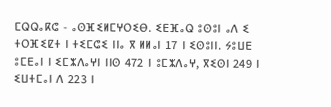ⵎⵕⵕⴰⴽⵛ - ⴰⵙⴼⵉⵍⵎⵖⵔⵉⴱ. ⵉⴹⴼⴰⵕ ⵓⵙⵓⵏ ⴰⴷ ⵉ ⵜⵔⴼⵉⵇⵜ ⵏ ⵜⵉⵎⵛⵉ ⵏⵏⴰ ⴳ ⵍⵍⴰⵏ 17 ⵏ ⵉⵙⵓⵏⵏ. ⵢⵓⵡⴹ ⵓⵎⴹⴰⵏ ⵏ ⵉⵎⵣⴷⴰⵖⵏ ⵏⵏⵙ 472 ⵏ ⵓⵎⵣⴷⴰⵖ, ⴳⵉⵙⵏ 249 ⵏ ⵉⵡⵜⵎⴰⵏ ⴷ 223 ⵏ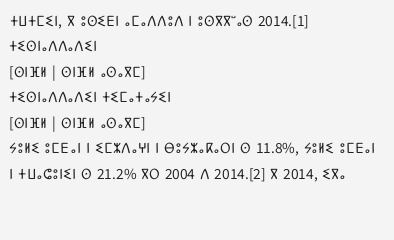ⵜⵡⵜⵎⵉⵏ, ⴳ ⵓⵙⵉⴹⵏ ⴰⵎⴰⴷⴷⵓⴷ ⵏ ⵓⵙⴳⴳⵯⴰⵙ 2014.[1]
ⵜⵉⵙⵏⴰⴷⴷⴰⴷⵉⵏ
[ⵙⵏⴼⵍ | ⵙⵏⴼⵍ ⴰⵙⴰⴳⵎ]
ⵜⵉⵙⵏⴰⴷⴷⴰⴷⵉⵏ ⵜⵉⵎⴰⵜⴰⵢⵉⵏ
[ⵙⵏⴼⵍ | ⵙⵏⴼⵍ ⴰⵙⴰⴳⵎ]
ⵢⵓⵍⵉ ⵓⵎⴹⴰⵏ ⵏ ⵉⵎⵣⴷⴰⵖⵏ ⵏ ⴱⵓⵢⵣⴰⴽⴰⵔⵏ ⵙ 11.8%, ⵢⵓⵍⵉ ⵓⵎⴹⴰⵏ ⵏ ⵜⵡⴰⵛⵓⵏⵉⵏ ⵙ 21.2% ⴳⵔ 2004 ⴷ 2014.[2] ⴳ 2014, ⵉⴳⴰ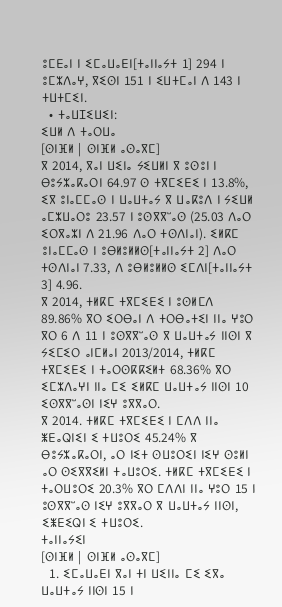ⵓⵎⴹⴰⵏ ⵏ ⵉⵎⴰⵡⴰⴹⵏ[ⵜⴰⵏⵏⴰⵢⵜ 1] 294 ⵏ ⵓⵎⵣⴷⴰⵖ, ⴳⵉⵙⵏ 151 ⵏ ⵉⵡⵜⵎⴰⵏ ⴷ 143 ⵏ ⵜⵡⵜⵎⵉⵏ.
  • ⵜⴰⵡⵊⵉⵡⵉⵏ:
ⵉⵡⵍ ⴷ ⵜⴰⵔⵡⴰ
[ⵙⵏⴼⵍ | ⵙⵏⴼⵍ ⴰⵙⴰⴳⵎ]
ⴳ 2014, ⴳⴰⵏ ⵡⵉⵏⴰ ⵢⵉⵡⵍⵏ ⴳ ⵓⵙⵓⵏ ⵏ ⴱⵓⵢⵣⴰⴽⴰⵔⵏ 64.97 ⵙ ⵜⴳⵎⵉⴹⵉ ⵏ 13.8%, ⵉⴳ ⵓⵏⴰⵎⵎⴰⵙ ⵏ ⵡⴰⵡⵜⴰⵢ ⴳ ⵡⴰⴽⵓⴷ ⵏ ⵢⵉⵡⵍ ⴰⵎⵣⵡⴰⵔⵓ 23.57 ⵏ ⵓⵙⴳⴳⵯⴰⵙ (25.03 ⴷⴰⵔ ⵉⵔⴳⴰⵣⵏ ⴷ 21.96 ⴷⴰⵔ ⵜⵙⴷⵏⴰⵏ). ⵉⵍⴽⵎ ⵓⵏⴰⵎⵎⴰⵙ ⵏ ⵓⴱⵍⵓⵍⵍⵙ[ⵜⴰⵏⵏⴰⵢⵜ 2] ⴷⴰⵔ ⵜⵙⴷⵏⴰⵏ 7.33, ⴷ ⵓⴱⵍⵓⵍⵍⵙ ⵉⵎⴷⵏ[ⵜⴰⵏⵏⴰⵢⵜ 3] 4.96.
ⴳ 2014, ⵜⵍⴽⵎ ⵜⴳⵎⵉⴹⵉ ⵏ ⵓⵙⵍⵎⴷ 89.86% ⴳⵔ ⵉⵔⴱⴰⵏ ⴷ ⵜⵔⴱⴰⵜⵉⵏ ⵏⵏⴰ ⵖⵓⵔ ⴳⵔ 6 ⴷ 11 ⵏ ⵓⵙⴳⴳⵯⴰⵙ ⴳ ⵡⴰⵡⵜⴰⵢ ⵏⵏⵙⵏ ⴳ ⵢⵉⵎⵉⵔ ⴰⵏⵎⵍⴰⵏ 2013/2014, ⵜⵍⴽⵎ ⵜⴳⵎⵉⴹⵉ ⵏ ⵜⴰⵔⵙⴽⴽⵉⵍⵜ 68.36% ⴳⵔ ⵉⵎⵣⴷⴰⵖⵏ ⵏⵏⴰ ⵎⵉ ⵉⵍⴽⵎ ⵡⴰⵡⵜⴰⵢ ⵏⵏⵙⵏ 10 ⵉⵙⴳⴳⵯⴰⵙⵏ ⵏⵉⵖ ⵓⴳⴳⴰⵔ.
ⴳ 2014. ⵜⵍⴽⵎ ⵜⴳⵎⵉⴹⵉ ⵏ ⵎⴷⴷ ⵏⵏⴰ ⵥⴹⴰⵕⵏⵉⵏ ⵉ ⵜⵡⵓⵔⵉ 45.24% ⴳ ⴱⵓⵢⵣⴰⴽⴰⵔⵏ, ⴰⵔ ⵏⵉⵜ ⵙⵡⵓⵔⵉⵏ ⵏⵉⵖ ⵙⵓⵍⵏ ⴰⵔ ⵙⵉⴳⴳⵉⵍⵏ ⵜⴰⵡⵓⵔⵉ. ⵜⵍⴽⵎ ⵜⴳⵎⵉⴹⵉ ⵏ ⵜⴰⵔⵡⵓⵔⵉ 20.3% ⴳⵔ ⵎⴷⴷⵏ ⵏⵏⴰ ⵖⵓⵔ 15 ⵏ ⵓⵙⴳⴳⵯⴰⵙ ⵏⵉⵖ ⵓⴳⴳⴰⵔ ⴳ ⵡⴰⵡⵜⴰⵢ ⵏⵏⵙⵏ, ⵉⵥⴹⵉⵕⵏ ⵉ ⵜⵡⵓⵔⵉ.
ⵜⴰⵏⵏⴰⵢⵉⵏ
[ⵙⵏⴼⵍ | ⵙⵏⴼⵍ ⴰⵙⴰⴳⵎ]
  1. ⵉⵎⴰⵡⴰⴹⵏ ⴳⴰⵏ ⵜⵏ ⵡⵉⵏⵏⴰ ⵎⵉ ⵉⴳⴰ ⵡⴰⵡⵜⴰⵢ ⵏⵏⵙⵏ 15 ⵏ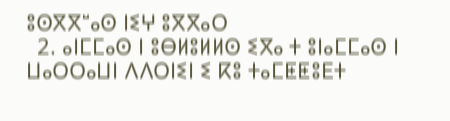ⵓⵙⴳⴳⵯⴰⵙ ⵏⵉⵖ ⵓⴳⴳⴰⵔ
  2. ⴰⵏⵎⵎⴰⵙ ⵏ ⵓⴱⵍⵓⵍⵍⵙ ⵉⴳⴰ ⵜ ⵓⵏⴰⵎⵎⴰⵙ ⵏ ⵡⴰⵔⵔⴰⵡⵏ ⴷⴷⵔⵏⵉⵏ ⵉ ⴽⵓ ⵜⴰⵎⵟⵟⵓⴹⵜ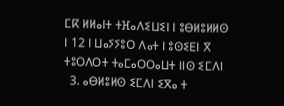ⵎⴽ ⵍⵍⴰⵏⵜ ⵜⴼⴰⴷⵉⵡⵉⵏ ⵏ ⵓⴱⵍⵓⵍⵍⵙ ⵏ 12 ⵏ ⵡⴰⵢⵢⵓⵔ ⴷⴰⵜ ⵏ ⵓⵙⵉⴹⵏ ⴳ ⵜⵓⵔⴷⵔⵜ ⵜⴰⵎⴰⵔⵔⴰⵡⵜ ⵏⵏⵙ ⵉⵎⴷⵏ
  3. ⴰⴱⵍⵓⵍⵙ ⵉⵎⴷⵏ ⵉⴳⴰ ⵜ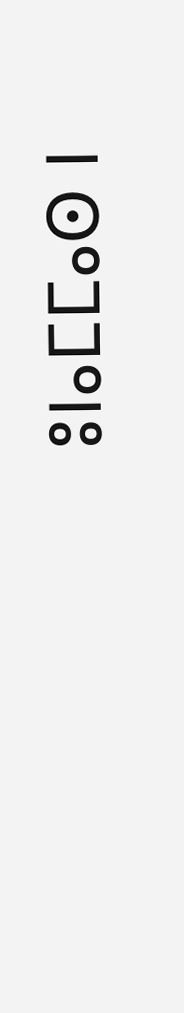ⵓⵏⴰⵎⵎⴰⵙ ⵏ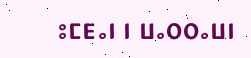ⵓⵎⴹⴰⵏ ⵏ ⵡⴰⵔⵔⴰⵡⵏ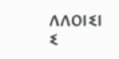ⴷⴷⵔⵏⵉⵏ ⵉ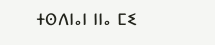ⵜⵙⴷⵏⴰⵏ ⵏⵏⴰ ⵎⵉ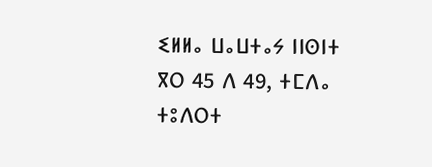ⵉⵍⵍⴰ ⵡⴰⵡⵜⴰⵢ ⵏⵏⵙⵏⵜ ⴳⵔ 45 ⴷ 49, ⵜⵎⴷⴰ ⵜⵓⴷⵔⵜ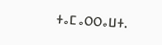ⵜⴰⵎⴰⵔⵔⴰⵡⵜ.